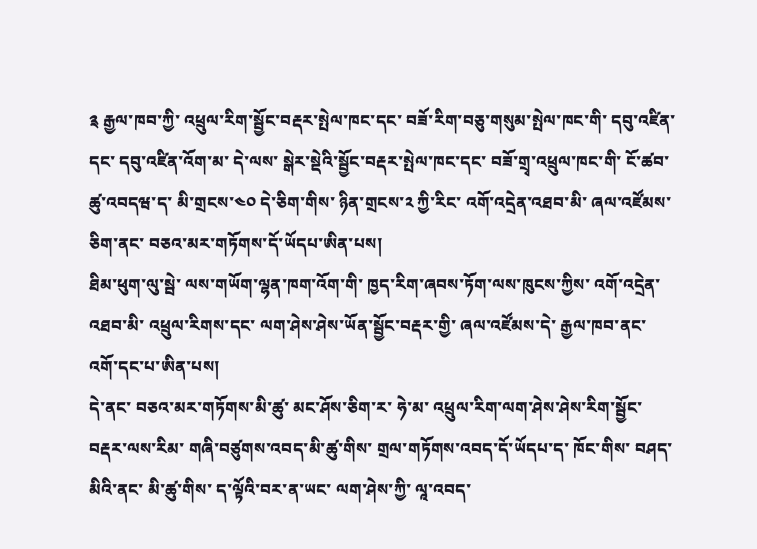༉ རྒྱལ་ཁབ་ཀྱི་ འཕྲུལ་རིག་སྦྱོང་བརྡར་སྤེལ་ཁང་དང་ བཟོ་རིག་བཅུ་གསུམ་སྤེལ་ཁང་གི་ དབུ་འཛིན་དང་ དབུ་འཛིན་འོག་མ་ དེ་ལས་ སྒེར་སྡེའི་སྦྱོང་བརྡར་སྤེལ་ཁང་དང་ བཟོ་གྲྭ་འཕྲུལ་ཁང་གི་ ངོ་ཚབ་ཚུ་འབདཝ་ད་ མི་གྲངས་༤༠ དེ་ཅིག་གིས་ ཉིན་གྲངས་༢ ཀྱི་རིང་ འགོ་འདྲེན་འཐབ་མི་ ཞལ་འཛོམས་ཅིག་ནང་ བཅའ་མར་གཏོགས་དོ་ཡོདཔ་ཨིན་པས།
ཐིམ་ཕུག་ལུ་སྦེ་ ལས་གཡོག་ལྷན་ཁག་འོག་གི་ ཁྱད་རིག་ཞབས་ཏོག་ལས་ཁུངས་ཀྱིས་ འགོ་འདྲེན་འཐབ་མི་ འཕྲུལ་རིགས་དང་ ལག་ཤེས་ཤེས་ཡོན་སྦྱོང་བརྡར་གྱི་ ཞལ་འཛོམས་དེ་ རྒྱལ་ཁབ་ནང་ འགོ་དང་པ་ཨིན་པས།
དེ་ནང་ བཅའ་མར་གཏོགས་མི་ཚུ་ མང་ཤོས་ཅིག་ར་ ཧེ་མ་ འཕྲུལ་རིག་ལག་ཤེས་ཤེས་རིག་སྦྱོང་བརྡར་ལས་རིམ་ གཞི་བཙུགས་འབད་མི་ཚུ་གིས་ གྲལ་གཏོགས་འབད་དོ་ཡོདཔ་ད་ ཁོང་གིས་ བཤད་མིའི་ནང་ མི་ཚུ་གིས་ ད་ལྟོའི་བར་ན་ཡང་ ལག་ཤེས་ཀྱི་ ལཱ་འབད་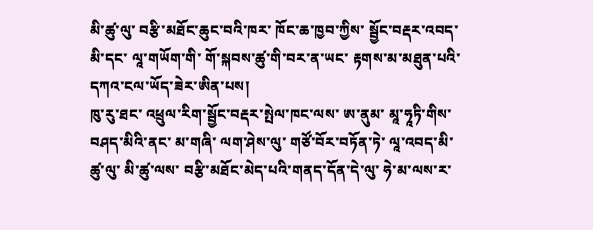མི་ཚུ་ལུ་ བརྩི་མཐོང་ཆུང་བའི་ཁར་ ཁོང་ཆ་ཁྱབ་ཀྱིས་ སྦྱོང་བརྡར་འབད་མི་དང་ ལཱ་གཡོག་གི་ གོ་སྐབས་ཚུ་གི་བར་ན་ཡང་ རྟགས་མ་མཐུན་པའི་ དཀའ་ངལ་ཡོད་ཟེར་ཨིན་པས།
ཁུ་རུ་ཐང་ འཕྲུལ་རིག་སྦྱོང་བརྡར་སྤེལ་ཁང་ལས་ ཨ་ནུམ་ མཱ་ཧཱཏི་གིས་ བཤད་མིའི་ནང་ མ་གཞི་ ལག་ཤེས་ལུ་ གཙོ་བོར་བཏོན་ཏེ་ ལཱ་འབད་མི་ཚུ་ལུ་ མི་ཚུ་ལས་ བརྩི་མཐོང་མེད་པའི་གནད་དོན་དེ་ལུ་ ཧེ་མ་ལས་ར་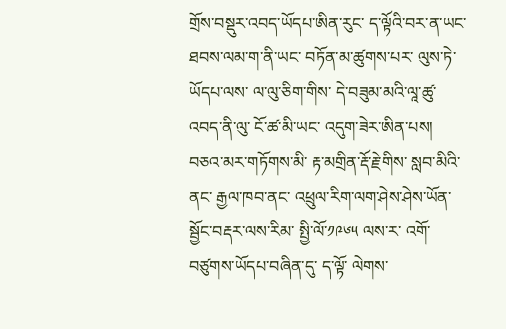གྲོས་བསྡུར་འབད་ཡོདཔ་ཨིན་རུང་ ད་ལྟོའི་བར་ན་ཡང་ ཐབས་ལམ་ག་ནི་ཡང་ བཏོན་མ་ཚུགས་པར་ ལུས་ཏེ་ཡོདཔ་ལས་ ལ་ལུ་ཅིག་གིས་ དེ་བཟུམ་མའི་ལཱ་ཚུ་ འབད་ནི་ལུ་ ངོ་ཚ་མི་ཡང་ འདུག་ཟེར་ཨིན་པས།
བཅའ་མར་གཏོགས་མི་ རྟ་མགྲིན་རྡོ་རྗེ་གིས་ སླབ་མིའི་ནང་ རྒྱལ་ཁབ་ནང་ འཕྲུལ་རིག་ལག་ཤེས་ཤེས་ཡོན་སྦྱོང་བརྡར་ལས་རིམ་ སྤྱི་ལོ་༡༩༦༥ ལས་ར་ འགོ་བཙུགས་ཡོདཔ་བཞིན་དུ་ ད་ལྟོ་ ལེགས་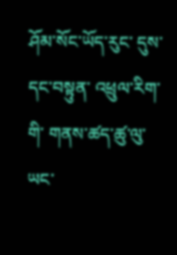ཤོམ་སོང་ཡོད་རུང་ དུས་དང་བསྟུན་ འཕྲུལ་རིག་གི་ གནས་ཚད་ཚུ་ལུ་ཡང་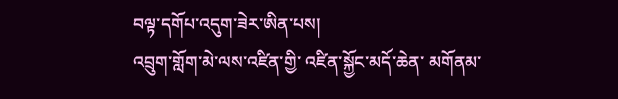བལྟ་དགོཔ་འདུག་ཟེར་ཨིན་པས།
འབྲུག་གློག་མེ་ལས་འཛིན་གྱི་ འཛིན་སྐྱོང་མདོ་ཆེན་ མགོནམ་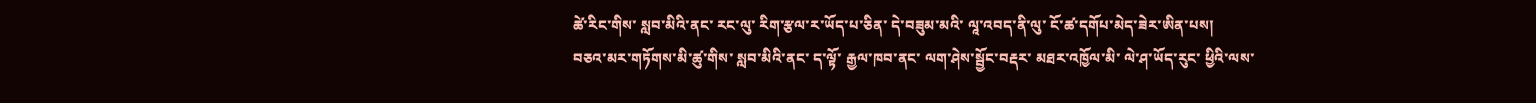ཚེ་རིང་གིས་ སླབ་མིའི་ནང་ རང་ལུ་ རིག་རྩལ་ར་ཡོད་པ་ཅིན་ དེ་བཟུམ་མའི་ ལཱ་འབད་ནི་ལུ་ ངོ་ཚ་དགོཔ་མེད་ཟེར་ཨིན་པས།
བཅའ་མར་གཏོགས་མི་ཚུ་གིས་ སླབ་མིའི་ནང་ ད་ལྟོ་ རྒྱལ་ཁབ་ནང་ ལག་ཤེས་སྦྱོང་བརྡར་ མཐར་འཁྱོལ་མི་ ལེ་ཤ་ཡོད་རུང་ ཕྱིའི་ལས་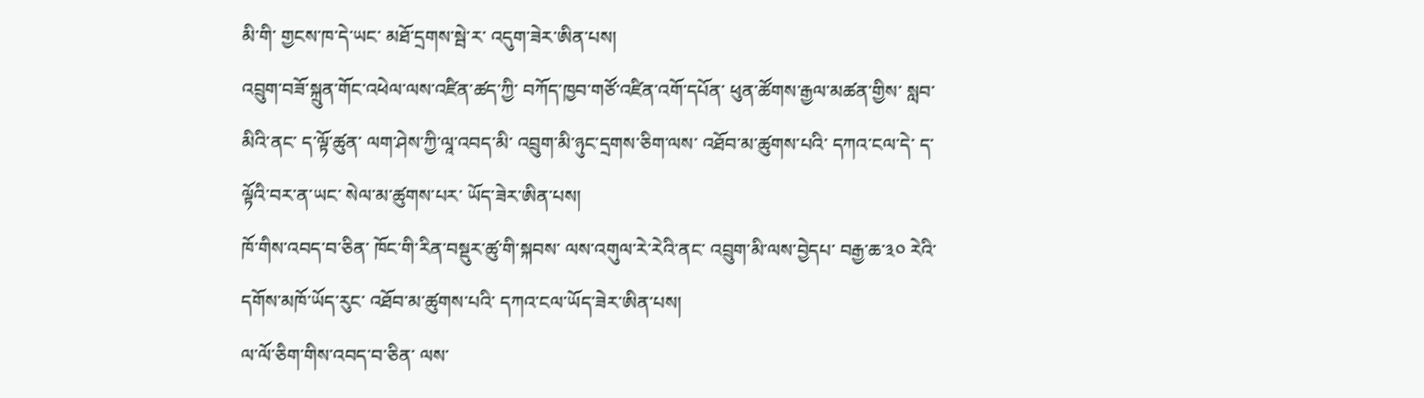མི་གི་ གྱངས་ཁ་དེ་ཡང་ མཐོ་དྲགས་སྦེ་ར་ འདུག་ཟེར་ཨིན་པས།
འབྲུག་བཟོ་སྐྲུན་གོང་འཕེལ་ལས་འཛིན་ཚད་ཀྱི་ བཀོད་ཁྱབ་གཙོ་འཛིན་འགོ་དཔོན་ ཕུན་ཚོགས་རྒྱལ་མཚན་གྱིས་ སླབ་མིའི་ནང་ ད་ལྟོ་ཚུན་ ལག་ཤེས་ཀྱི་ལཱ་འབད་མི་ འབྲུག་མི་ཉུང་དྲགས་ཅིག་ལས་ འཐོབ་མ་ཚུགས་པའི་ དཀའ་ངལ་དེ་ ད་ལྟོའི་བར་ན་ཡང་ སེལ་མ་ཚུགས་པར་ ཡོད་ཟེར་ཨིན་པས།
ཁོ་གིས་འབད་བ་ཅིན་ ཁོང་གི་རིན་བསྡུར་ཚུ་གི་སྐབས་ ལས་འགུལ་རེ་རེའི་ནང་ འབྲུག་མི་ལས་བྱེདཔ་ བརྒྱ་ཆ་༣༠ རེའི་ དགོས་མཁོ་ཡོད་རུང་ འཐོབ་མ་ཚུགས་པའི་ དཀའ་ངལ་ཡོད་ཟེར་ཨིན་པས།
ལ་ལོ་ཅིག་གིས་འབད་བ་ཅིན་ ལས་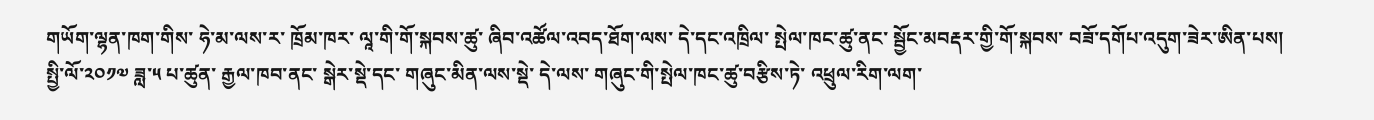གཡོག་ལྷན་ཁག་གིས་ ཧེ་མ་ལས་ར་ ཁྲོམ་ཁར་ ལཱ་གི་གོ་སྐབས་ཚུ་ ཞིབ་འཚོལ་འབད་ཐོག་ལས་ དེ་དང་འཁྲིལ་ སྤེལ་ཁང་ཚུ་ནང་ སྦྱོང་མབརྡར་གྱི་གོ་སྐབས་ བཟོ་དགོཔ་འདུག་ཟེར་ཨིན་པས།
སྤྱི་ལོ་༢༠༡༧ ཟླ་༥ པ་ཚུན་ རྒྱལ་ཁབ་ནང་ སྒེར་སྡེ་དང་ གཞུང་མིན་ལས་སྡེ་ དེ་ལས་ གཞུང་གི་སྤེལ་ཁང་ཚུ་བརྩིས་ཏེ་ འཕྲུལ་རིག་ལག་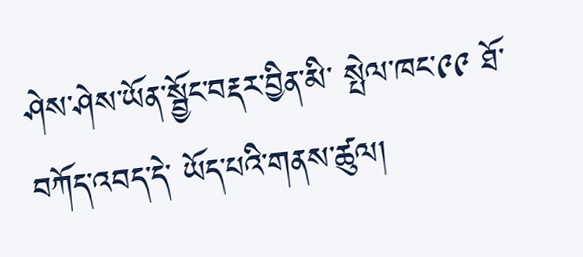ཤེས་ཤེས་ཡོན་སྦྱོང་བརྡར་བྱིན་མི་ སྤེལ་ཁང་༩༩ ཐོ་བཀོད་འབད་དེ་ ཡོད་པའི་གནས་ཚུལ།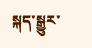སྐད་སྒྱུར་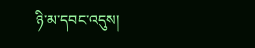ཉི་མ་དབང་འདུས།